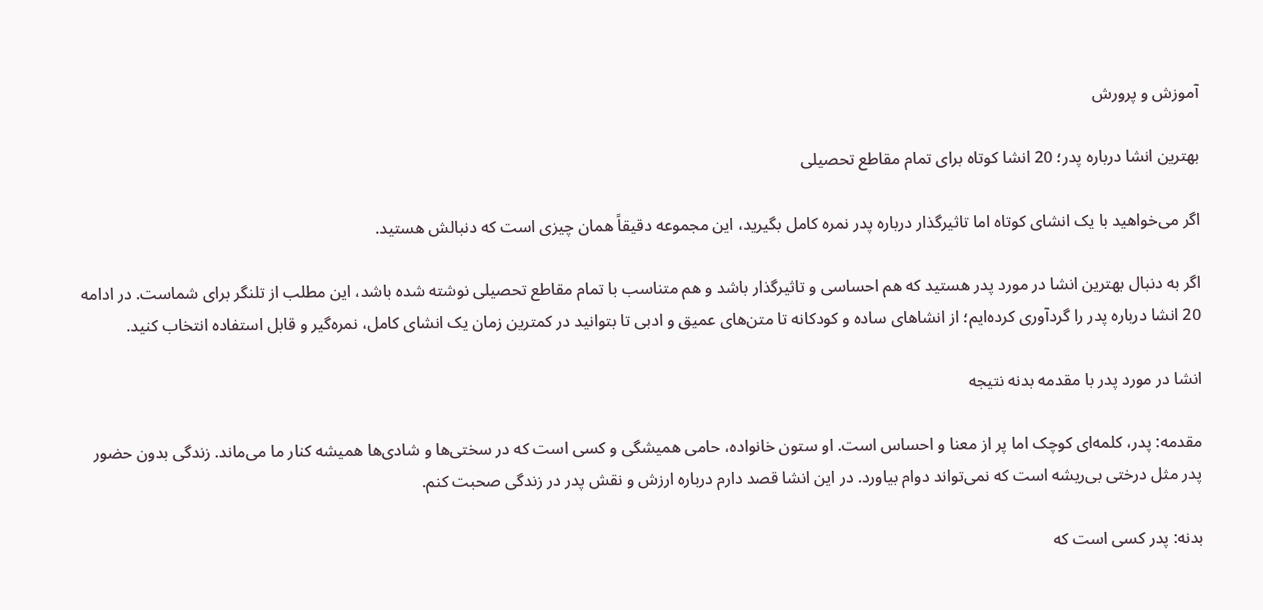آموزش و پرورش

بهترین انشا درباره پدر؛ 20 انشا کوتاه برای تمام مقاطع تحصیلی

اگر می‌خواهید با یک انشای کوتاه اما تاثیرگذار درباره پدر نمره کامل بگیرید، این مجموعه دقیقاً همان چیزی است که دنبالش هستید.

اگر به دنبال بهترین انشا در مورد پدر هستید که هم احساسی و تاثیرگذار باشد و هم متناسب با تمام مقاطع تحصیلی نوشته شده باشد، این مطلب از تلنگر برای شماست. در ادامه 20 انشا درباره پدر را گردآوری کرده‌ایم؛ از انشاهای ساده و کودکانه تا متن‌های عمیق و ادبی تا بتوانید در کمترین زمان یک انشای کامل، نمره‌گیر و قابل استفاده انتخاب کنید.

انشا در مورد پدر با مقدمه بدنه نتیجه

مقدمه: پدر، کلمه‌ای کوچک اما پر از معنا و احساس است. او ستون خانواده، حامی همیشگی و کسی است که در سختی‌ها و شادی‌ها همیشه کنار ما می‌ماند. زندگی بدون حضور پدر مثل درختی بی‌ریشه است که نمی‌تواند دوام بیاورد. در این انشا قصد دارم درباره ارزش و نقش پدر در زندگی صحبت کنم.

بدنه: پدر کسی است که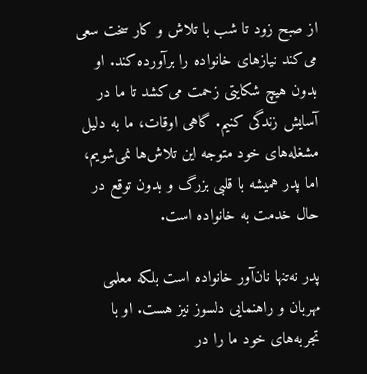از صبح زود تا شب با تلاش و کار سخت سعی می‌کند نیازهای خانواده را برآورده کند. او بدون هیچ شکایتی زحمت می‌کشد تا ما در آسایش زندگی کنیم. گاهی اوقات، ما به دلیل مشغله‌های خود متوجه این تلاش‌ها نمی‌شویم، اما پدر همیشه با قلبی بزرگ و بدون توقع در حال خدمت به خانواده است.

پدر نه‌تنها نان‌آور خانواده است بلکه معلمی مهربان و راهنمایی دلسوز نیز هست. او با تجربه‌های خود ما را در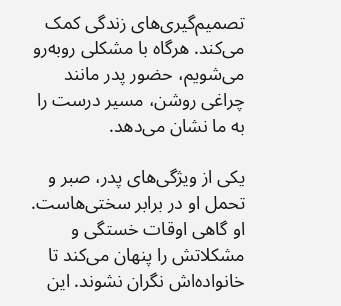تصمیم‌گیری‌های زندگی کمک می‌کند. هرگاه با مشکلی روبه‌رو می‌شویم، حضور پدر مانند چراغی روشن، مسیر درست را به ما نشان می‌دهد.

یکی از ویژگی‌های پدر، صبر و تحمل او در برابر سختی‌هاست. او گاهی اوقات خستگی و مشکلاتش را پنهان می‌کند تا خانواده‌اش نگران نشوند. این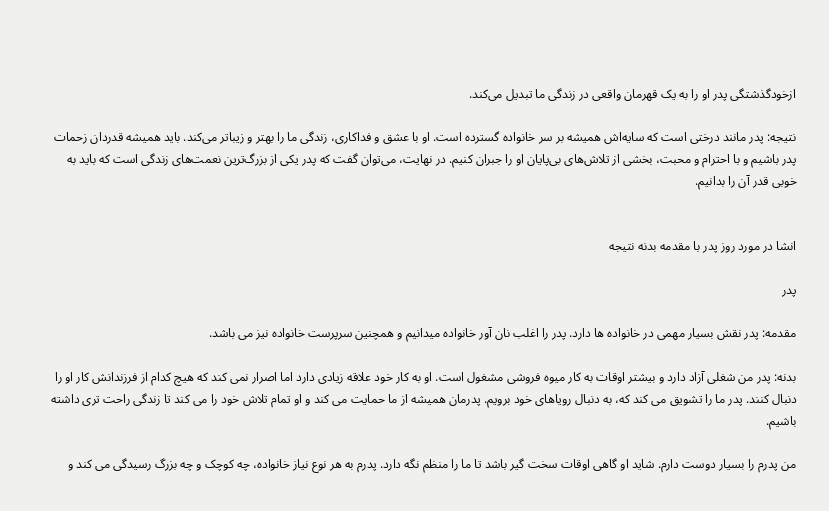ازخودگذشتگی پدر او را به یک قهرمان واقعی در زندگی ما تبدیل می‌کند.

نتیجه: پدر مانند درختی است که سایه‌اش همیشه بر سر خانواده گسترده است. او با عشق و فداکاری، زندگی ما را بهتر و زیباتر می‌کند. باید همیشه قدردان زحمات پدر باشیم و با احترام و محبت، بخشی از تلاش‌های بی‌پایان او را جبران کنیم. در نهایت، می‌توان گفت که پدر یکی از بزرگ‌ترین نعمت‌های زندگی است که باید به خوبی قدر آن را بدانیم.


انشا در مورد روز پدر با مقدمه بدنه نتیجه

پدر

مقدمه: پدر نقش بسیار مهمی در خانواده ها دارد. پدر را اغلب نان آور خانواده میدانیم و همچنین سرپرست خانواده نیز می باشد.

بدنه: پدر من شغلی آزاد دارد و بیشتر اوقات به کار میوه فروشی مشغول است. او به کار خود علاقه زیادی دارد اما اصرار نمی کند که هیچ کدام از فرزندانش کار او را دنبال کنند. پدر ما را تشویق می کند که، به دنبال رویاهای خود برویم. پدرمان همیشه از ما حمایت می کند و او تمام تلاش خود را می کند تا زندگی راحت تری داشته باشیم.

من پدرم را بسیار دوست دارم. شاید او گاهی اوقات سخت گیر باشد تا ما را منظم نگه دارد. پدرم به هر نوع نیاز خانواده، چه کوچک و چه بزرگ رسیدگی می کند و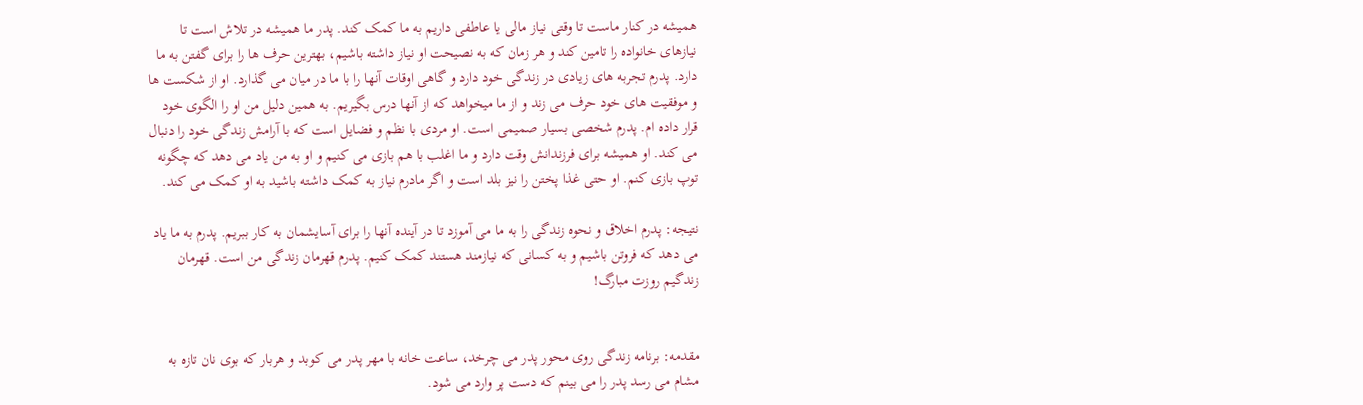همیشه در کنار ماست تا وقتی نیاز مالی یا عاطفی داریم به ما کمک کند. پدر ما همیشه در تلاش است تا نیازهای خانواده را تامین کند و هر زمان که به نصیحت او نیاز داشته باشیم، بهترین حرف ها را برای گفتن به ما دارد. پدرم تجربه های زیادی در زندگی خود دارد و گاهی اوقات آنها را با ما در میان می گذارد. او از شکست ها و موفقیت های خود حرف می زند و از ما میخواهد که از آنها درس بگیریم. به همین دلیل من او را الگوی خود قرار داده ام. پدرم شخصی بسیار صمیمی است. او مردی با نظم و فضایل است که با آرامش زندگی خود را دنبال می کند. او همیشه برای فرزندانش وقت دارد و ما اغلب با هم بازی می کنیم و او به من یاد می دهد که چگونه توپ بازی کنم. او حتی غذا پختن را نیز بلد است و اگر مادرم نیاز به کمک داشته باشید به او کمک می کند.

نتیجه: پدرم اخلاق و نحوه زندگی را به ما می آموزد تا در آینده آنها را برای آسایشمان به کار ببریم. پدرم به ما یاد می دهد که فروتن باشیم و به کسانی که نیازمند هستند کمک کنیم. پدرم قهرمان زندگی من است. قهرمان زندگیم روزت مبارگ!


مقدمه: برنامه زندگی روی محور پدر می چرخد، ساعت خانه با مهر پدر می کوبد و هربار که بوی نان تازه به مشام می رسد پدر را می بینم که دست پر وارد می شود.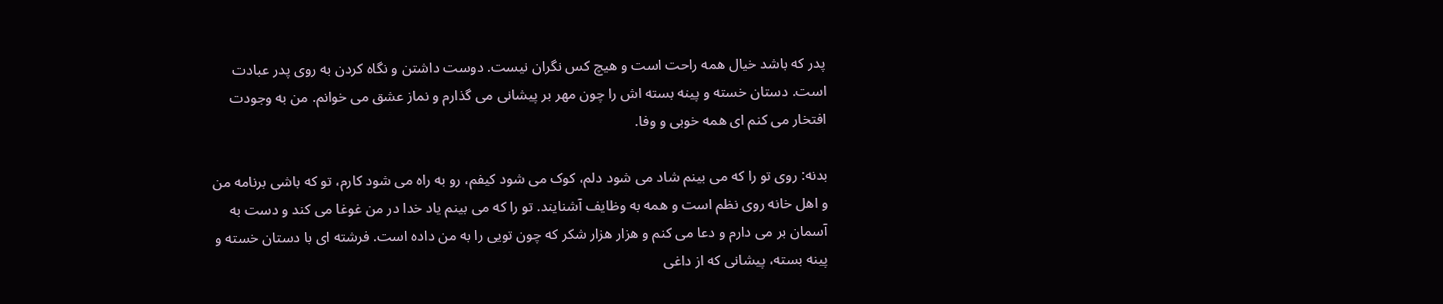پدر که باشد خیال همه راحت است و هیچ کس نگران نیست. دوست داشتن و نگاه کردن به روی پدر عبادت است. دستان خسته و پینه بسته اش را چون مهر بر پیشانی می گذارم و نماز عشق می خوانم. من به وجودت افتخار می کنم ای همه خوبی و وفا.

بدنه: روی تو را که می بینم شاد می شود دلم، کوک می شود کیفم، رو به راه می شود کارم، تو که باشی برنامه من و اهل خانه روی نظم است و همه به وظایف آشنایند. تو را که می بینم یاد خدا در من غوغا می کند و دست به آسمان بر می دارم و دعا می کنم و هزار هزار شکر که چون تویی را به من داده است. فرشته ای با دستان خسته و پینه بسته، پیشانی که از داغی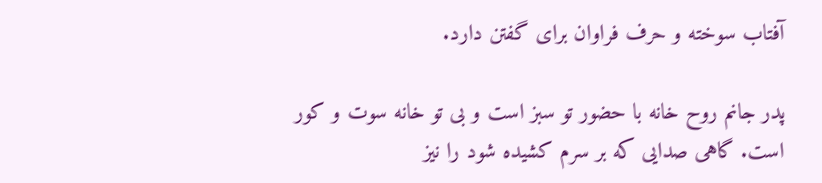آفتاب سوخته و حرف فراوان برای گفتن دارد.

پدر جانم روح خانه با حضور تو سبز است و بی تو خانه سوت و کور است. گاهی صدایی که بر سرم کشیده شود را نیز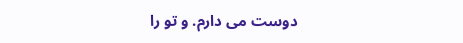دوست می دارم. و تو را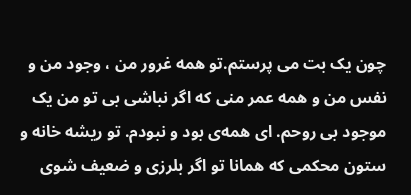چون یک بت می پرستم.تو همه غرور من ، وجود من و نفس من و همه عمر منی که اگر نباشی بی تو من یک موجود بی روحم. ای همه‌ی بود و نبودم. تو ریشه خانه و ستون محکمی که همانا تو اگر بلرزی و ضعیف شوی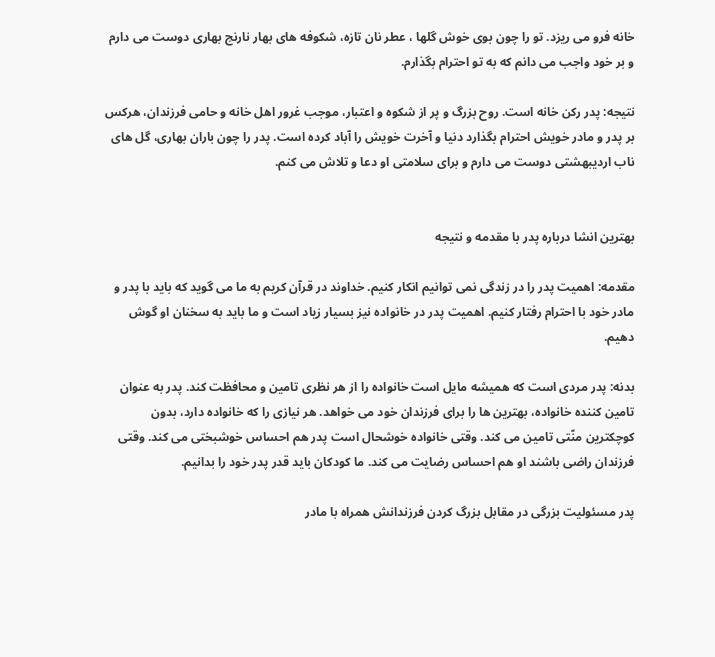خانه فرو می ریزد. تو را چون بوی خوش گلها ، عطر نان تازه، شکوفه های بهار نارنج بهاری دوست می دارم و بر خود واجب می دانم که به تو احترام بگذارم.

نتیجه: پدر رکن خانه است. روح بزرگ و پر از شکوه و اعتبار، موجب غرور اهل خانه و حامی فرزندان، هرکس بر پدر و مادر خویش احترام بگذارد دنیا و آخرت خویش را آباد کرده است. پدر را چون باران بهاری، گل های ناب اردیبهشتی دوست می دارم و برای سلامتی او دعا و تلاش می کنم.


بهترین انشا درباره پدر با مقدمه و نتیجه

مقدمه: اهمیت پدر را در زندگی نمی توانیم انکار کنیم. خداوند در قرآن کریم به ما می گوید که باید با پدر و مادر خود با احترام رفتار کنیم. اهمیت پدر در خانواده نیز بسیار زیاد است و ما باید به سخنان او گوش دهیم.

بدنه: پدر مردی است که همیشه مایل است خانواده را از هر نظری تامین و محافظت کند. پدر به عنوان تامین کننده خانواده، بهترین ها را برای فرزندان خود می خواهد. هر نیازی را که خانواده دارد، بدون کوچکترین منّتی تامین می کند. وقتی خانواده خوشحال است پدر هم احساس خوشبختی می کند. وقتی فرزندان راضی باشند او هم احساس رضایت می کند. ما کودکان باید قدر پدر خود را بدانیم.

پدر مسئولیت بزرگی در مقابل بزرگ کردن فرزندانش همراه با مادر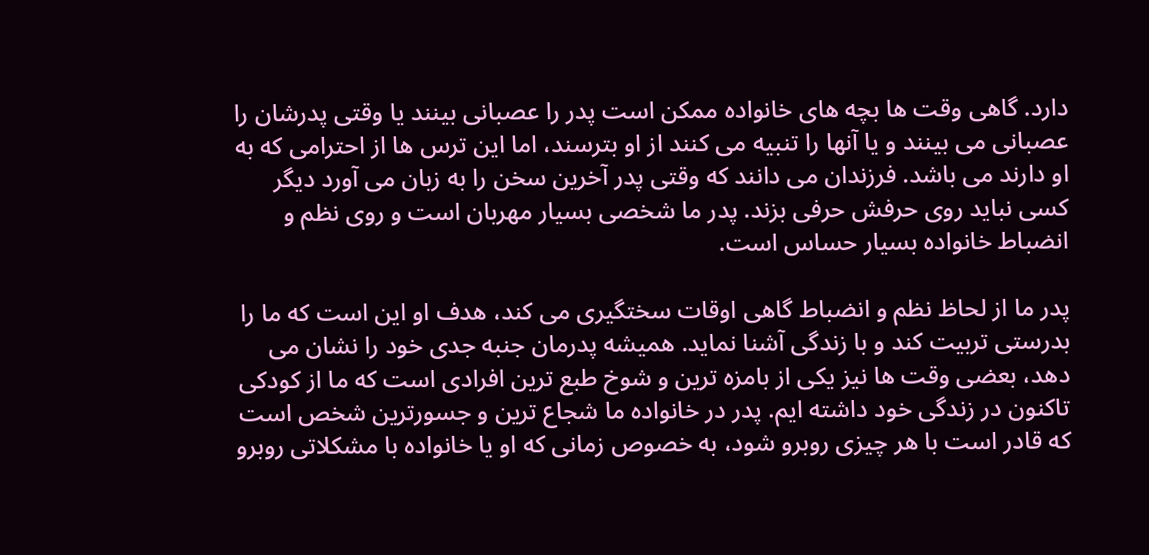دارد. گاهی وقت ها بچه های خانواده ممکن است پدر را عصبانی بینند یا وقتی پدرشان را عصبانی می بینند و یا آنها را تنبیه می کنند از او بترسند، اما این ترس ها از احترامی که به او دارند می باشد. فرزندان می دانند که وقتی پدر آخرین سخن را به زبان می آورد دیگر کسی نباید روی حرفش حرفی بزند. پدر ما شخصی بسیار مهربان است و روی نظم و انضباط خانواده بسیار حساس است.

پدر ما از لحاظ نظم و انضباط گاهی اوقات سختگیری می کند، هدف او این است که ما را بدرستی تربیت کند و با زندگی آشنا نماید. همیشه پدرمان جنبه جدی خود را نشان می دهد، بعضی وقت ها نیز یکی از بامزه ترین و شوخ طبع ترین افرادی است که ما از کودکی تاکنون در زندگی خود داشته ایم. پدر در خانواده ما شجاع ترین و جسورترین شخص است که قادر است با هر چیزی روبرو شود، به خصوص زمانی که او یا خانواده با مشکلاتی روبرو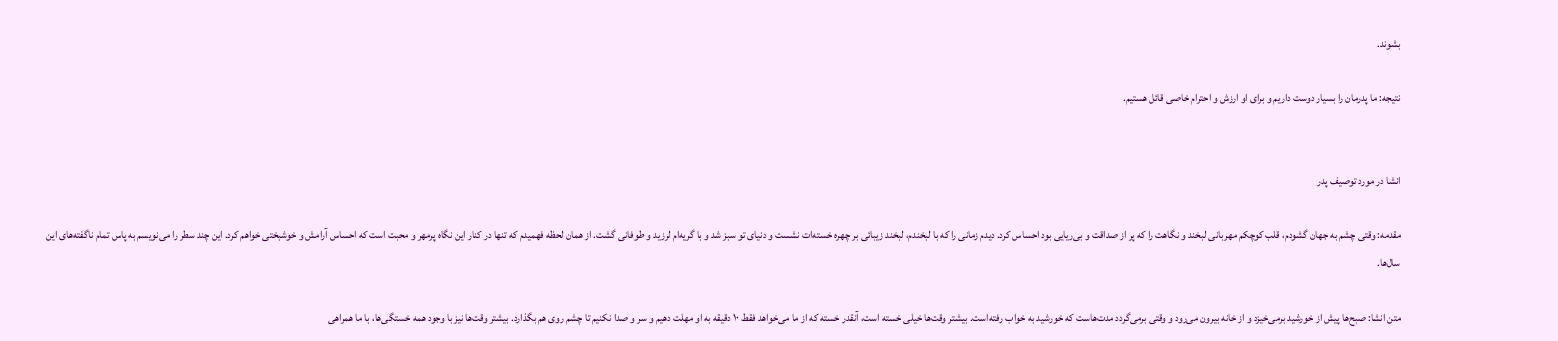بشوند.

نتیجه: ما پدرمان را بسیار دوست داریم و برای او ارزش و احترام خاصی قائل هستیم.


انشا در مورد توصیف پدر

مقدمه: وقتی چشم به جهان گشودم، قلب کوچکم مهربانی لبخند و نگاهت را که پر از صداقت و بی‌ریایی بود احساس کرد. دیدم زمانی را که با لبخندم، لبخند زیبائی بر چهره خسته‌ات نشست و دنیای تو سبز شد و با گریه‌ام لرزید و طوفانی گشت. از همان لحظه فهمیدم که تنها در کنار این نگاه پرمهر و محبت است که احساس آرامش و خوشبختی خواهم کرد. این چند سطر را می‌نویسم به پاس تمام ناگفته‌های این سال‌ها.

متن انشا: صبح‌ها پیش از خورشید برمی‌خیزد و از خانه بیرون می‌رود و وقتی برمی‌گردد مدت‌هاست که خورشید به خواب رفته‌است. بیشتر وقت‌ها خیلی خسته است، آنقدر خسته که از ما می‌خواهد فقط ۱۰ دقیقه به او مهلت دهیم و سر و صدا نکنیم تا چشم روی هم بگذارد. بیشتر وقت‌ها نیز با وجود همه‌ خستگی‌ها، با ما همراهی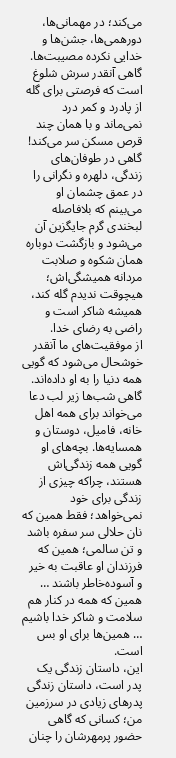می‌کند؛ در مهمانی‌ها، دورهمی‌ها، جشن‌ها و خدایی نکرده مصیبت‌ها. گاهی آنقدر سرش شلوغ است که فرصتی برای گله از پادرد و کمر درد نمی‌ماند و با همان چند قرص مسکن سر می‌کند!
گاهی در طوفان‌های زندگی، دلهره و نگرانی را در عمق چشمان او می‌بینم که بلافاصله لبخندی گرم جایگزین آن می‌شود و بازگشت دوباره‌ همان شکوه و صلابت مردانه‌ همیشگی‌اش؛ هیچوقت ندیدم گله کند، همیشه شاکر است و راضی به رضای خدا.
از موفقیت‌های ما آنقدر خوشحال می‌شود که گویی همه‌ دنیا را به او داده‌اند. گاهی شب‌ها زیر لب دعا می‌خواند برای همه‌ اهل خانه، فامیل، دوستان و همسایه‌ها. بچه‌های او گویی همه‌ زندگی‌اش هستند، چراکه چیزی از زندگی برای خود نمی‌خواهد؛ فقط همین که نان حلالی سر سفره باشد و تن سالمی؛ همین که فرزندان او عاقبت به خیر و آسوده‌خاطر باشند … همین که همه در کنار هم سلامت و شاکر خدا باشیم … همین‌ها برای او بس است.
این، داستان زندگی یک پدر است، داستان زندگی پدر‌های زیادی در سرزمین من؛ کسانی که گاهی حضور پرمهرشان را چنان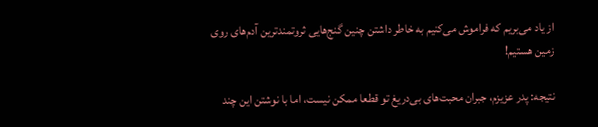از یاد می‌بریم که فراموش می‌کنیم به خاطر داشتن چنین گنج‌هایی ثروتمندترین آدم‌های روی زمین هستیم!

نتیجه: پدر عزیزم، جبران محبت‌های بی‌دریغ تو قطعا ممکن نیست، اما با نوشتن این چند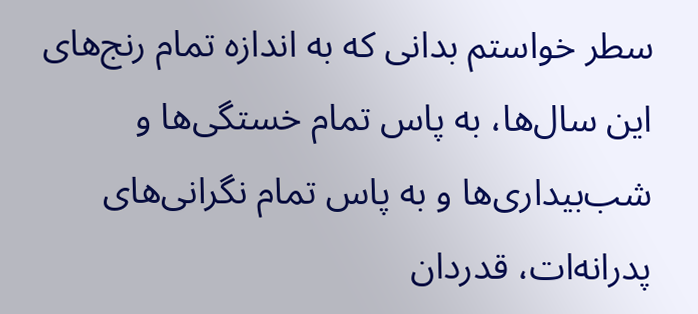سطر خواستم بدانی که به اندازه‌ تمام رنج‌های این سال‌ها، به پاس تمام خستگی‌ها و شب‌بیداری‌ها و به پاس تمام نگرانی‌های پدرانه‌ات، قدردان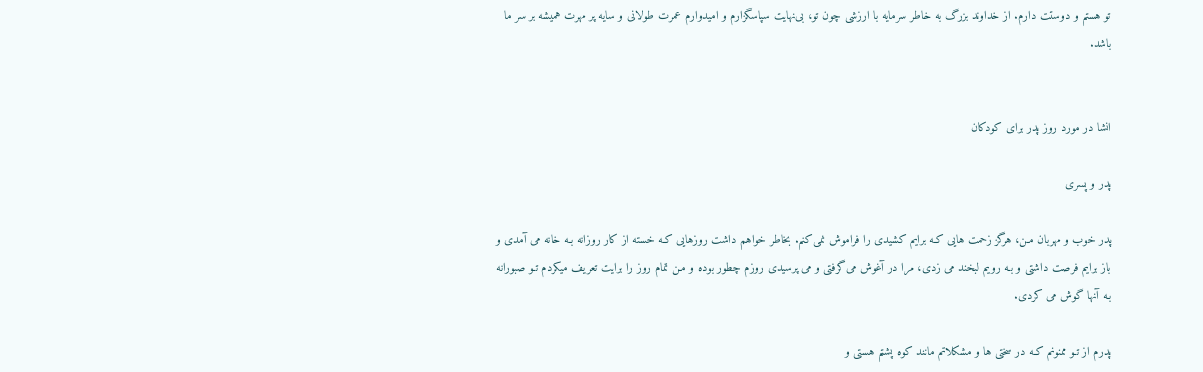تو هستم و دوستت دارم. از خداوند بزرگ به خاطر سرمایه‌ با ارزشی چون تو، بی‌نهایت سپاسگزارم و امیدوارم عمرت طولانی و سایه‌ پر مهرت همیشه بر سر ما باشد.


انشا در مورد روز پدر برای کودکان

پدر و پسری

پدر خوب و مهربان مـن، هرگز زحمت هایی کـه برایم کشیدی را فراموش نمی‌کنم. بخاطر خواهم داشت روزهایی کـه خسته از کار روزانه بـه خانه می آمدی و باز برایم فرصت داشتی و بـه رویم لبخند می زدی، مرا در آغوش می‌گرفتی و می پرسیدی روزم چطور بوده و مـن تمام روز را برایت تعریف میکردم تـو صبورانه بـه آنها گوش می کردی.

پدرم از تـو ممنونم کـه در سختی ها و مشکلاتم مانند کوه پشتم هستی و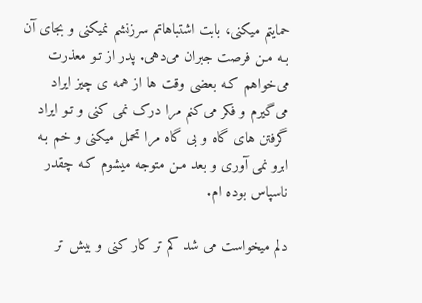حمایتم میکنی، بابت اشتباهاتم سرزنشم نمیکنی و بجای آن بـه مـن فرصت جبران می‌دهی. پدر از تـو معذرت می‌خواهم کـه بعضی وقت ها از همه ی چیز ایراد می‌گیرم و فکر می‌کنم مرا درک نمی کنی و تـو ایراد گرفتن های گاه و بی گاه مرا تحمل میکنی و خم بـه ابرو نمی آوری و بعد مـن متوجه میشوم کـه چقدر ناسپاس بوده ام.

دلم میخواست می شد کم تر کار کنی و بیش تر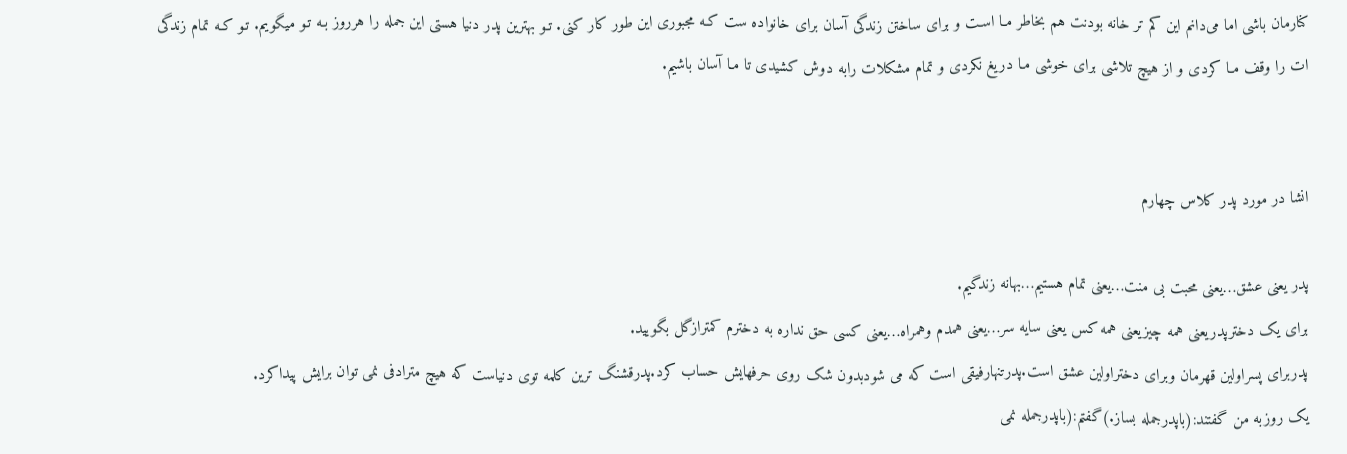کنارمان باشی اما می‌دانم این کم تر خانه بودنت هم بخاطر مـا اسـت و برای ساختن زندگی آسان برای خانواده ست کـه مجبوری این طور کار کنی. تـو بهترین پدر دنیا هستی این جمله را هرروز بـه تـو میگویم. تـو کـه تمام زندگی ات را وقف مـا کردی و از هیچ تلاشی برای خوشی مـا دریغ نکردی و تمام مشکلات رابه دوش کشیدی تا مـا آسان باشیم.


انشا در مورد پدر کلاس چهارم

پدر یعنی عشق…یعنی محبت بی منت…یعنی تمام هستیم…بهانه زندگیم.
برای یک دخترپدریعنی همه چیزیعنی همه کس یعنی سایه سر…یعنی همدم وهمراه…یعنی کسی حق نداره به دخترم کمترازگل بگویید.
پدربرای پسراولین قهرمان وبرای دختراولین عشق است.پدرتنهارفیقی است که می شودبدون شک روی حرفهایش حساب کرد.پدرقشنگ ترین کلمه توی دنیاست که هیچ مترادفی نمی توان برایش پیداکرد.
یک روزبه من گفتند:(باپدرجمله بساز.)گفتم:(باپدرجمله نمی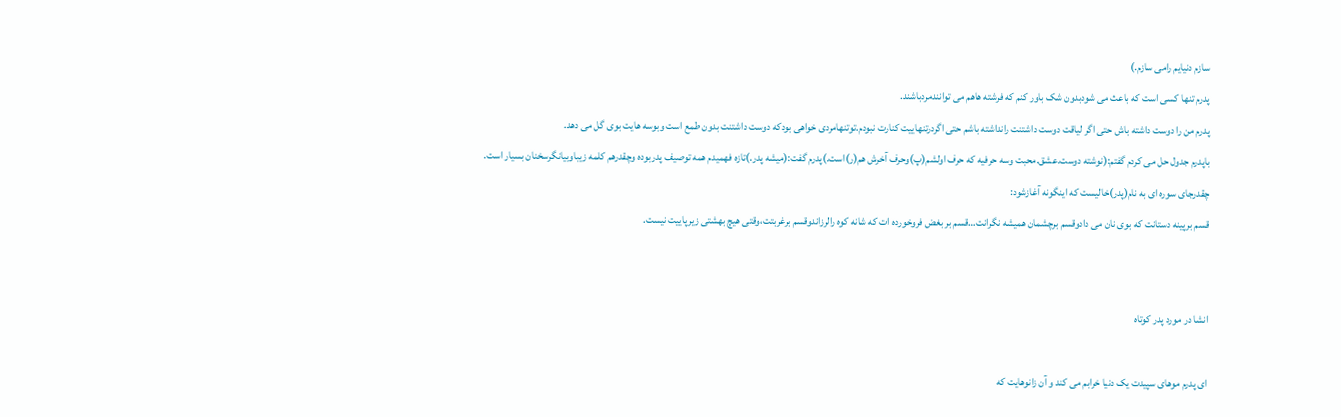سازم دنیایم رامی سازم.)
پدرم تنها کسی است که باعث می شودبدون شک باور کنم که فرشته هاهم می توانندمردباشند.
پدرم من را دوست داشته باش حتی اگر لیاقت دوست داشتنت رانداشته باشم حتی اگردرتنهاییت کنارت نبودم.توتنهامردی خواهی بودکه دوست داشتنت بدون طمع است وبوسه هایت بوی گل می دهد.
باپدرم جدول حل می کردم گفتم:(نوشته دوست.عشق.محبت وسه حرفیه که حرف اولشم(پ)وحرف آخرش هم(ر)است.)پدرم گفت:(میشه پدر.)تازه فهمیدم همه توصیف پدربوده وچقدرهم کلمه زیباوبیانگرسخنان بسیار است.
چقدرجای سوره ای به نام(پدر)خالیست که اینگونه آغازشود:
قسم برپینه دستانت که بوی نان می دادوقسم برچشمان همیشه نگرانت…قسم بر بغض فروخورده ات که شانه کوه رالرزاندوقسم برغربتت،وقتی هیچ بهشتی زیرپاییت نیست.


انشا در مورد پدر کوتاه

ای پدرم موهای سپیدت یک دنیا خرابم می کند و آن زانوهایت که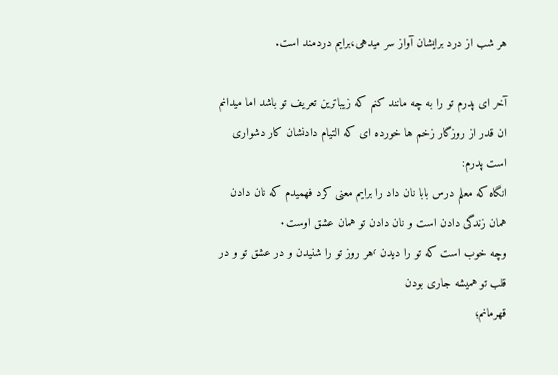هر شب از درد برایشان آواز سر میدهی،برایم دردمند است.

آخر ای پدرم تو را به چه مانند کنم که زیباترین تعریف تو باشد اما میدانم ان قدر از روزگار زخم ها خورده ای که التیام دادنشان کار دشواری است پدرم:
انگاه که معلم درس بابا نان داد را برایم معنی کرد فهمیدم که نان دادن همان زندگی دادن است و نان دادن تو همان عشق اوست۰
وچه خوب است که تو را دیدن ٬هر روز تو را شنیدن و در عشق تو و در قلب تو همیشه جاری بودن
قهرمانم؛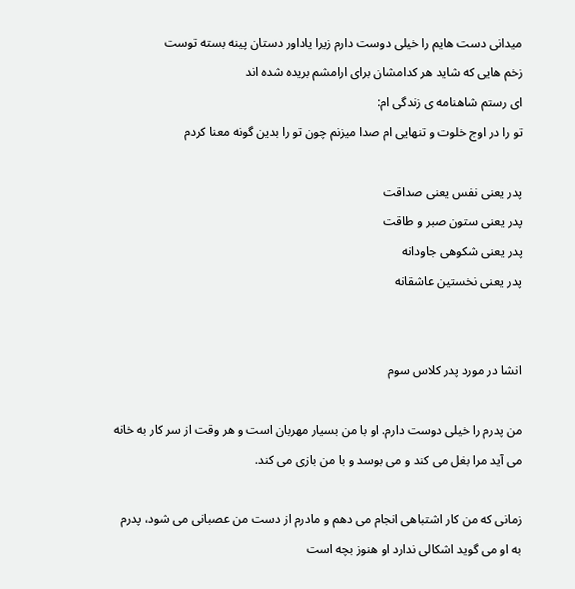میدانی دست هایم را خیلی دوست دارم زیرا یاداور دستان پینه بسته توست
زخم هایی که شاید هر کدامشان برای ارامشم بریده شده اند
ای رستم شاهنامه ی زندگی ام:
تو را در اوج خلوت و تنهایی ام صدا میزنم چون تو را بدین گونه معنا کردم

پدر یعنی نفس یعنی صداقت
پدر یعنی ستون صبر و طاقت
پدر یعنی شکوهی جاودانه
پدر یعنی نخستین عاشقانه


انشا در مورد پدر کلاس سوم

من پدرم را خیلی دوست دارم. او با من بسیار مهربان است و هر وقت از سر کار به خانه می آید مرا بغل می کند و می بوسد و با من بازی می کند.

زمانی که من کار اشتباهی انجام می دهم و مادرم از دست من عصبانی می شود، پدرم به او می گوید اشکالی ندارد او هنوز بچه است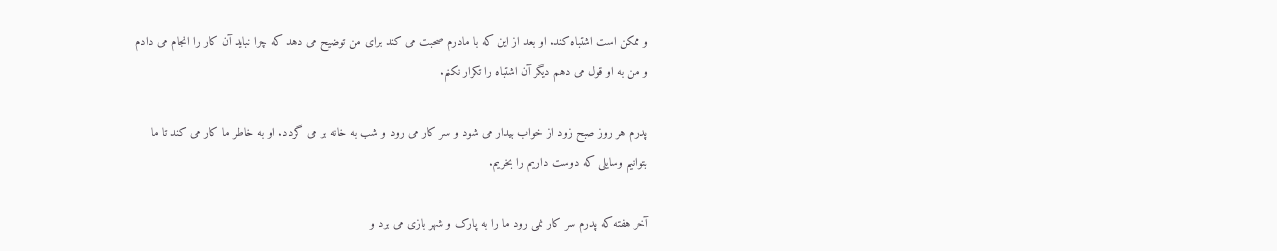و ممکن است اشتباه کند. او بعد از این که با مادرم صحبت می کند برای من توضیح می دهد که چرا نباید آن کار را انجام می دادم و من به او قول می دهم دیگر آن اشتباه را تکرار نکنم.

پدرم هر روز صبح زود از خواب بیدار می شود و سر کار می رود و شب به خانه بر می گردد. او به خاطر ما کار می کند تا ما بتوانیم وسایلی که دوست داریم را بخریم.

آخر هفته که پدرم سر کار نمی رود ما را به پارک و شهر بازی می برد و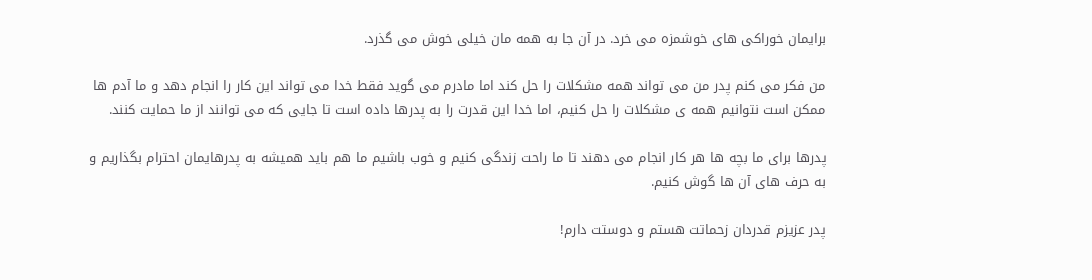برایمان خوراکی های خوشمزه می خرد. در آن جا به همه مان خیلی خوش می گذرد.

من فکر می کنم پدر من می تواند همه مشکلات را حل کند اما مادرم می گوید فقط خدا می تواند این کار را انجام دهد و ما آدم ها ممکن است نتوانیم همه ی مشکلات را حل کنیم، اما خدا این قدرت را به پدرها داده است تا جایی که می توانند از ما حمایت کنند.

پدرها برای ما بچه ها هر کار انجام می دهند تا ما راحت زندگی کنیم و خوب باشیم ما هم باید همیشه به پدرهایمان احترام بگذاریم و به حرف های آن ها گوش کنیم.

پدر عزیزم قدردان زحماتت هستم و دوستت دارم!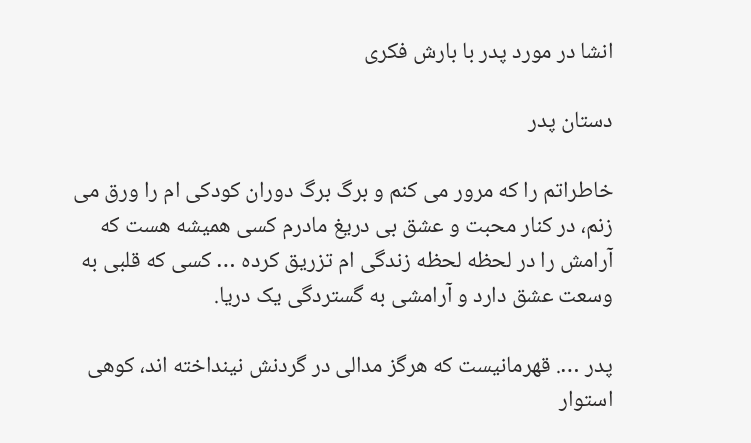انشا در مورد پدر با بارش فکری

دستان پدر

خاطراتم را که مرور می کنم و برگ برگ دوران کودکی ام را ورق می زنم، در کنار محبت و عشق بی دریغ مادرم کسی همیشه هست که آرامش را در لحظه لحظه زندگی ام تزریق کرده … کسی که قلبی به وسعت عشق دارد و آرامشی به گستردگی یک دریا.

پدر …. قهرمانیست که هرگز مدالی در گردنش نینداخته اند، کوهی استوار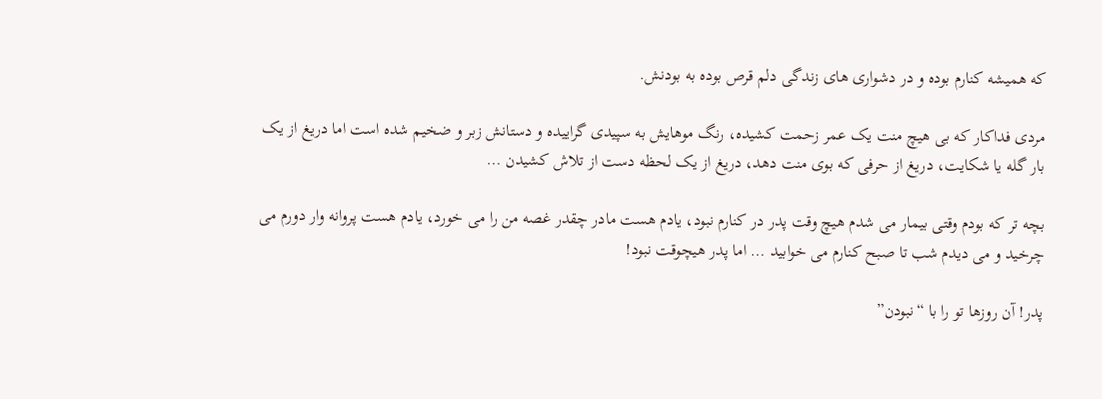که همیشه کنارم بوده و در دشواری های زندگی دلم قرص بوده به بودنش.

مردی فداکار که بی هیچ منت یک عمر زحمت کشیده، رنگ موهایش به سپیدی گراییده و دستانش زبر و ضخیم شده است اما دریغ از یک بار گله یا شکایت، دریغ از حرفی که بوی منت دهد، دریغ از یک لحظه دست از تلاش کشیدن …

بچه تر که بودم وقتی بیمار می شدم هیچ وقت پدر در کنارم نبود، یادم هست مادر چقدر غصه من را می خورد، یادم هست پروانه وار دورم می چرخید و می دیدم شب تا صبح کنارم می خوابید … اما پدر هیچوقت نبود!

پدر! آن روزها تو را با “نبودن”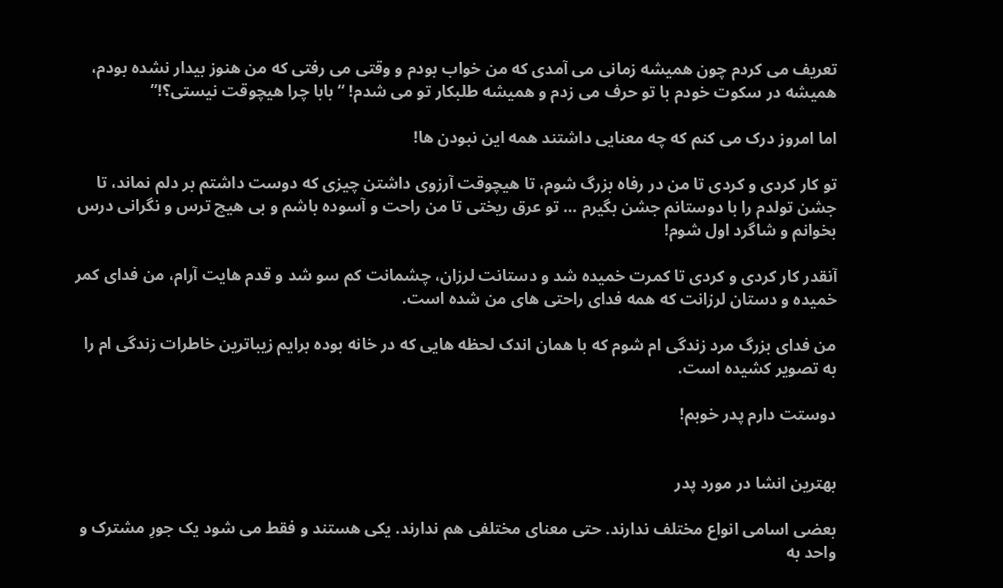تعریف می کردم چون همیشه زمانی می آمدی که من خواب بودم و وقتی می رفتی که من هنوز بیدار نشده بودم، همیشه در سکوت خودم با تو حرف می زدم و همیشه طلبکار تو می شدم! “بابا چرا هیچوقت نیستی؟!”

اما امروز درک می کنم که چه معنایی داشتند همه این نبودن ها!

تو کار کردی و کردی تا من در رفاه بزرگ شوم، تا هیچوقت آرزوی داشتن چیزی که دوست داشتم بر دلم نماند، تا جشن تولدم را با دوستانم جشن بگیرم … تو عرق ریختی تا من راحت و آسوده باشم و بی هیچ ترس و نگرانی درس بخوانم و شاگرد اول شوم!

آنقدر کار کردی و کردی تا کمرت خمیده شد و دستانت لرزان، چشمانت کم سو شد و قدم هایت آرام، من فدای کمر خمیده و دستان لرزانت که همه فدای راحتی های من شده است.

من فدای بزرگ مرد زندگی ام شوم که با همان اندک لحظه هایی که در خانه بوده برایم زیباترین خاطرات زندگی ام را به تصویر کشیده است.

دوستت دارم پدر خوبم!


بهترین انشا در مورد پدر

بعضی اسامی انواع مختلف ندارند. حتی معنای مختلفی هم ندارند. یکی هستند و فقط می شود یک جورِ مشترک و واحد به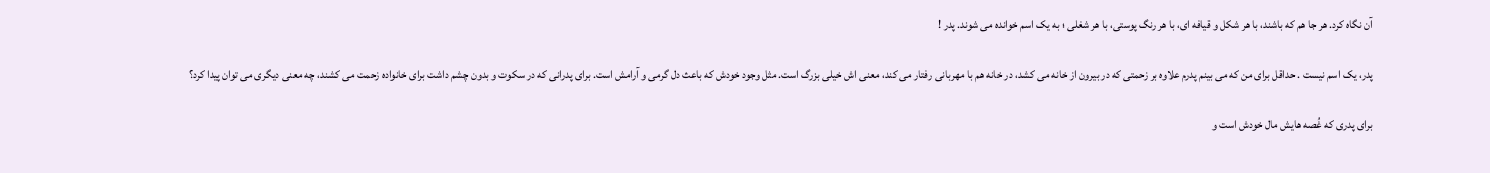آن نگاه کرد. هر جا هم که باشند، با هر شکل و قیافه ای، با هر رنگ پوستی، با هر شغلی ؛ به یک اسم خوانده می شوند. پدر !

پدر، یک اسم نیست . حداقل برای من که می بینم پدرم علاوه بر زحمتی که در بیرون از خانه می کشد، در خانه هم با مهربانی رفتار می کند، معنی اش خیلی بزرگ است. مثل وجود خودش که باعث دل گرمی و آرامش است. برای پدرانی که در سکوت و بدون چشم داشت برای خانواده زحمت می کشند، چه معنی دیگری می توان پیدا کرد؟

برای پدری که غُصه هایش مال خودش است و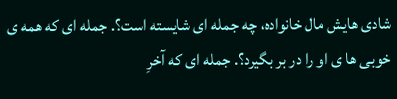شادی هایش مال خانواده، چه جمله ای شایسته است؟. جمله ای که همه ی خوبی ها ی او را در بر بگیرد؟. جمله ای که آخرِ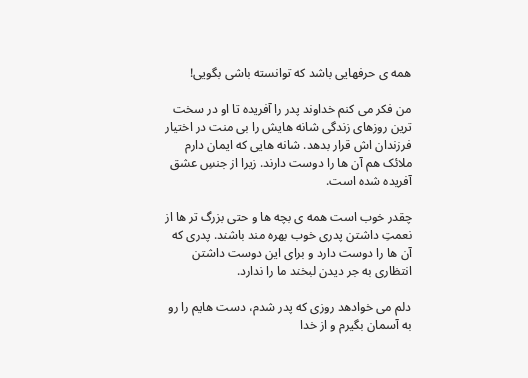همه ی حرفهایی باشد که توانسته باشی بگویی!

من فکر می کنم خداوند پدر را آفریده تا او در سخت ترین روزهای زندگی شانه هایش را بی منت در اختیار فرزندان اش قرار بدهد. شانه هایی که ایمان دارم ملائک هم آن ها را دوست دارند. زیرا از جنسِ عشق آفریده شده است.

چقدر خوب است همه ی بچه ها و حتی بزرگ تر ها از نعمتِ داشتن پدری خوب بهره مند باشند. پدری که آن ها را دوست دارد و برای این دوست داشتن انتظاری به جر دیدن لبخند ما را ندارد.

دلم می خوادهد روزی که پدر شدم، دست هایم را رو به آسمان بگیرم و از خدا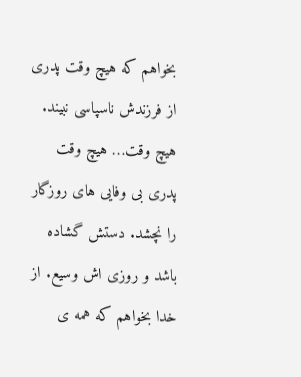بخواهم که هیچ وقت پدری از فرزندش ناسپاسی نبیند. هیچ وقت… هیچ وقت پدری بی وفایی های روزگار را نچشد. دستش گشاده باشد و روزی اش وسیع. از خدا بخواهم که همه ی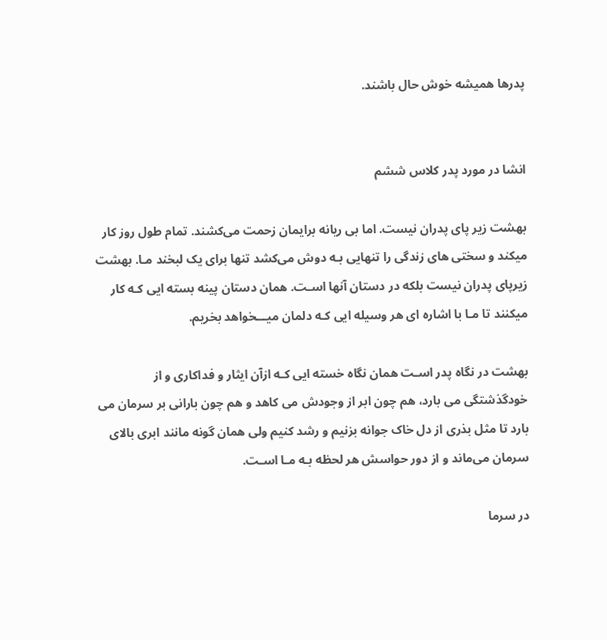پدرها همیشه خوش حال باشند.


انشا در مورد پدر کلاس ششم

بهشت زیر پای پدران نیست. اما بی ریانه برایمان زحمت می‌کشند. تمام طول روز کار میکند و سختی های زندگی را تنهایی بـه دوش می‌کشد تنها برای یک لبخند مـا. بهشت زیرپای پدران نیست بلکه در دستان آنها اسـت. همان دستان پینه بسته ایی کـه کار میکنند تا مـا با اشاره ای هر وسیله ایی کـه دلمان میـــخواهد بخریم.

بهشت در نگاه پدر اسـت همان نگاه خسته ایی کـه ازآن ایثار و فداکاری و از خودگذشتگی می بارد، هم چون ابر از وجودش می کاهد و هم چون بارانی بر سرمان می بارد تا مثل بذری از دل خاک جوانه بزنیم و رشد کنیم ولی همان‌ گونه مانند ابری بالای سرمان می‌ماند و از دور حواسش هر لحظه بـه مـا اسـت.

در سرما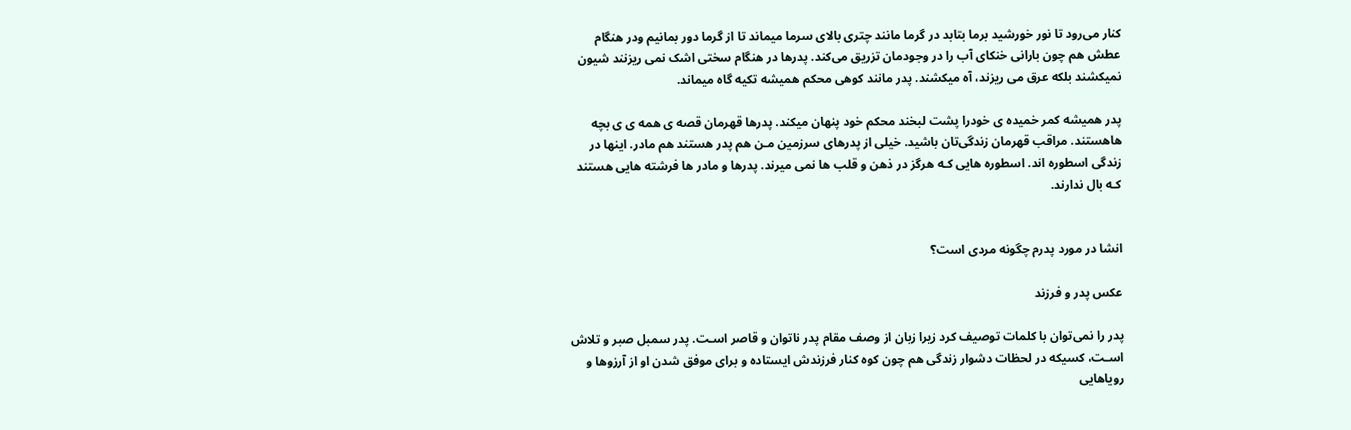کنار می‌رود تا نور خورشید برما بتابد در گرما مانند چتری بالای سرما میماند تا از گرما دور بمانیم ودر هنگام عطش هم چون بارانی خنکای آب را در وجودمان تزریق می‌کند. پدرها در هنگام سختی اشک نمی ریزنند شیون نمیکشند بلکه عرق می ریزند، آه میکشند. پدر مانند کوهی محکم همیشه تکیه گاه میماند.

پدر همیشه کمر خمیده ی خودرا پشت لبخند محکم خود پنهان میکند. پدرها قهرمان قصه ی همه ی ی بچه هاهستند. مراقب قهرمان زندگی‌تان باشید. خیلی از پدرهای سرزمین مـن هم پدر هستند هم مادر. اینها در زندگی اسطوره اند. اسطوره هایی کـه هرگز در ذهن و قلب ها نمی میرند. پدرها و مادر ها فرشته هایی هستند کـه بال ندارند.


انشا در مورد پدرم چگونه مردی است؟

عکس پدر و فرزند

پدر را نمی‌توان با کلمات توصیف کرد زیرا زبان از وصف مقام پدر ناتوان و قاصر اسـت. پدر سمبل صبر و تلاش اسـت، کسیکه در لحظات دشوار زندگی هم چون کوه کنار فرزندش ایستاده و برای موفق شدن او از آرزوها و رویاهایی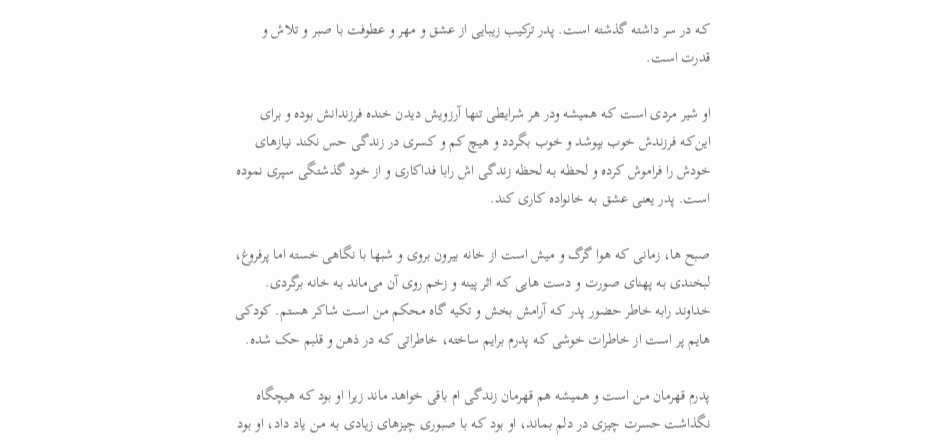کـه در سر داشته گذشته اسـت. پدر ترکیب زیبایی از عشق و مهر و عطوفت با صبر و تلاش و قدرت اسـت.

او شیر مردی اسـت کـه همیشه ودر هر شرایطی تنها آرزویش دیدن خنده فرزندانش بوده و برای این‌کـه فرزندش خوب بپوشد و خوب بگردد و هیچ کم و کسری در زندگی حس نکند نیازهای خودش را فراموش کرده و لحظه بـه لحظه زندگی اش رابا فداکاری و از خود گذشتگی سپری نموده اسـت. پدر یعنی عشق بـه خانواده کاری کند.

صبح ها، زمانی کـه هوا گرگ و میش اسـت از خانه بیرون بروی و شبها با نگاهی خسته اما پرفروغ، لبخندی بـه پهنای صورت و دست هایی کـه اثر پینه و زخم روی آن می‌ماند بـه خانه برگردی. خداوند رابه خاطر حضور پدر کـه آرامش بخش و تکیه گاه محکم مـن اسـت شاکر هستم. کودکی هایم پر اسـت از خاطرات خوشی کـه پدرم برایم ساخته، خاطراتی کـه در ذهن و قلبم حک شده.

پدرم قهرمان مـن اسـت و همیشه هم قهرمان زندگی ام باقی خواهد ماند زیرا او بود کـه هیچگاه نگذاشت حسرت چیزی در دلم بماند، او بود کـه با صبوری چیزهای زیادی بـه مـن یاد داد، او بود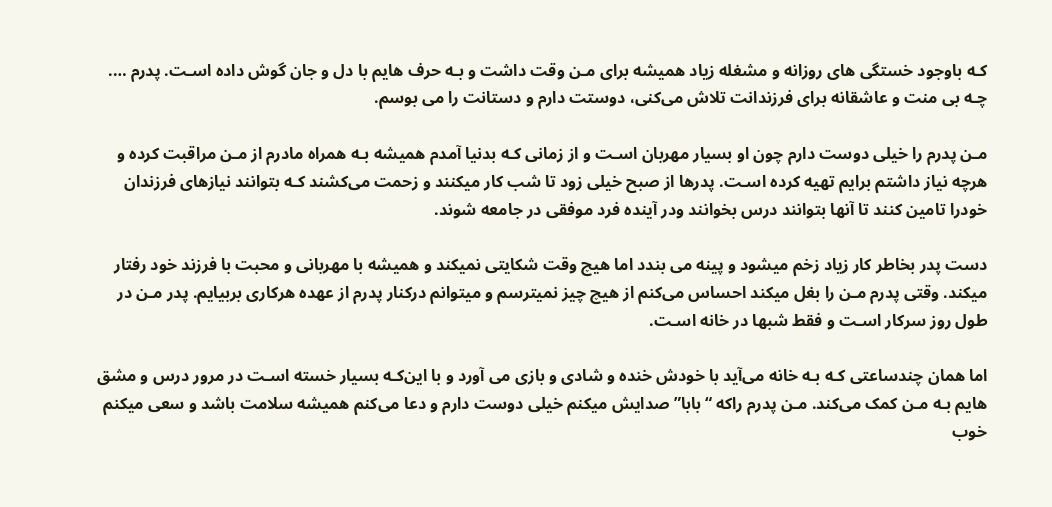کـه باوجود خستگی های روزانه و مشغله زیاد همیشه برای مـن وقت داشت و بـه حرف هایم با دل و جان گوش داده اسـت. پدرم …. چـه بی منت و عاشقانه برای فرزندانت تلاش می‌کنی، دوستت دارم و دستانت را می بوسم.

مـن پدرم را خیلی دوست دارم چون او بسیار مهربان اسـت و از زمانی کـه بدنیا آمدم همیشه بـه همراه مادرم از مـن مراقبت کرده و هرچه نیاز داشتم برایم تهیه کرده اسـت. پدرها از صبح خیلی زود تا شب کار میکنند و زحمت می‌کشند کـه بتوانند نیازهای فرزندان خودرا تامین کنند تا آنها بتوانند درس بخوانند ودر آینده فرد موفقی در جامعه شوند.

دست پدر بخاطر کار زیاد زخم میشود و پینه می بندد اما هیچ وقت شکایتی نمیکند و همیشه با مهربانی و محبت با فرزند خود رفتار میکند. وقتی پدرم مـن را بغل میکند احساس می‌کنم از هیچ چیز نمیترسم و میتوانم درکنار پدرم از عهده هرکاری بربیایم. پدر مـن در طول روز سرکار اسـت و فقط شبها در خانه اسـت.

اما همان چندساعتی کـه بـه خانه می‌آید با خودش خنده و شادی و بازی می آورد و با این‌کـه بسیار خسته اسـت در مرور درس و مشق هایم بـه مـن کمک می‌کند. مـن پدرم راکه “بابا” صدایش میکنم خیلی دوست دارم و دعا می‌کنم همیشه سلامت باشد و سعی میکنم خوب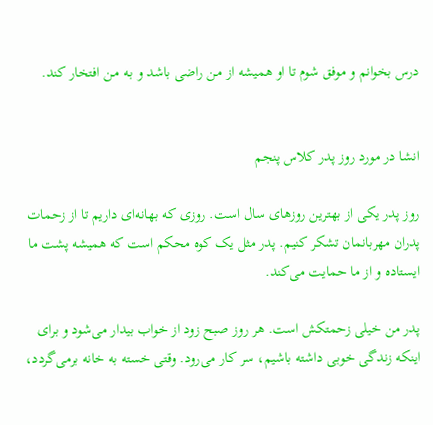درس بخوانم و موفق شوم تا او همیشه از مـن راضی باشد و بـه مـن افتخار کند.


انشا در مورد روز پدر کلاس پنجم

روز پدر یکی از بهترین روزهای سال است. روزی که بهانه‌ای داریم تا از زحمات پدران مهربانمان تشکر کنیم. پدر مثل یک کوه محکم است که همیشه پشت ما ایستاده و از ما حمایت می‌کند.

پدر من خیلی زحمتکش است. هر روز صبح زود از خواب بیدار می‌شود و برای اینکه زندگی خوبی داشته باشیم، سر کار می‌رود. وقتی خسته به خانه برمی‌گردد،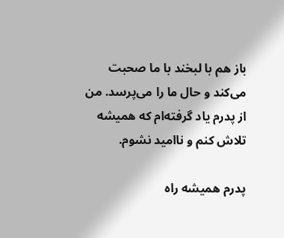باز هم با لبخند با ما صحبت می‌کند و حال ما را می‌پرسد. من از پدرم یاد گرفته‌ام که همیشه تلاش کنم و ناامید نشوم.

پدرم همیشه راه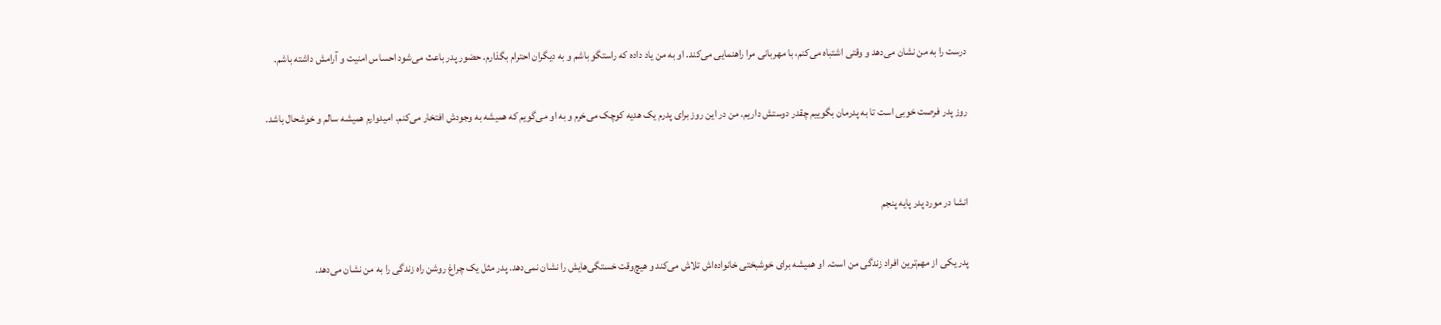درست را به من نشان می‌دهد و وقتی اشتباه می‌کنم، با مهربانی مرا راهنمایی می‌کند. او به من یاد داده که راستگو باشم و به دیگران احترام بگذارم. حضور پدر باعث می‌شود احساس امنیت و آرامش داشته باشم.

روز پدر فرصت خوبی است تا به پدرمان بگوییم چقدر دوستش داریم. من در این روز برای پدرم یک هدیه کوچک می‌خرم و به او می‌گویم که همیشه به وجودش افتخار می‌کنم. امیدوارم همیشه سالم و خوشحال باشد.


انشا در مورد پدر پایه پنجم

پدر یکی از مهم‌ترین افراد زندگی من است. او همیشه برای خوشبختی خانواده‌اش تلاش می‌کند و هیچ‌وقت خستگی‌هایش را نشان نمی‌دهد. پدر مثل یک چراغ روشن راه زندگی را به من نشان می‌دهد.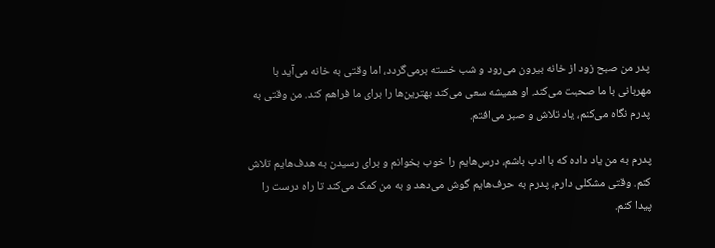پدر من صبح زود از خانه بیرون می‌رود و شب خسته برمی‌گردد، اما وقتی به خانه می‌آید با مهربانی با ما صحبت می‌کند. او همیشه سعی می‌کند بهترین‌ها را برای ما فراهم کند. من وقتی به پدرم نگاه می‌کنم، یاد تلاش و صبر می‌افتم.

پدرم به من یاد داده که با ادب باشم، درس‌هایم را خوب بخوانم و برای رسیدن به هدف‌هایم تلاش کنم. وقتی مشکلی دارم، پدرم به حرف‌هایم گوش می‌دهد و به من کمک می‌کند تا راه درست را پیدا کنم.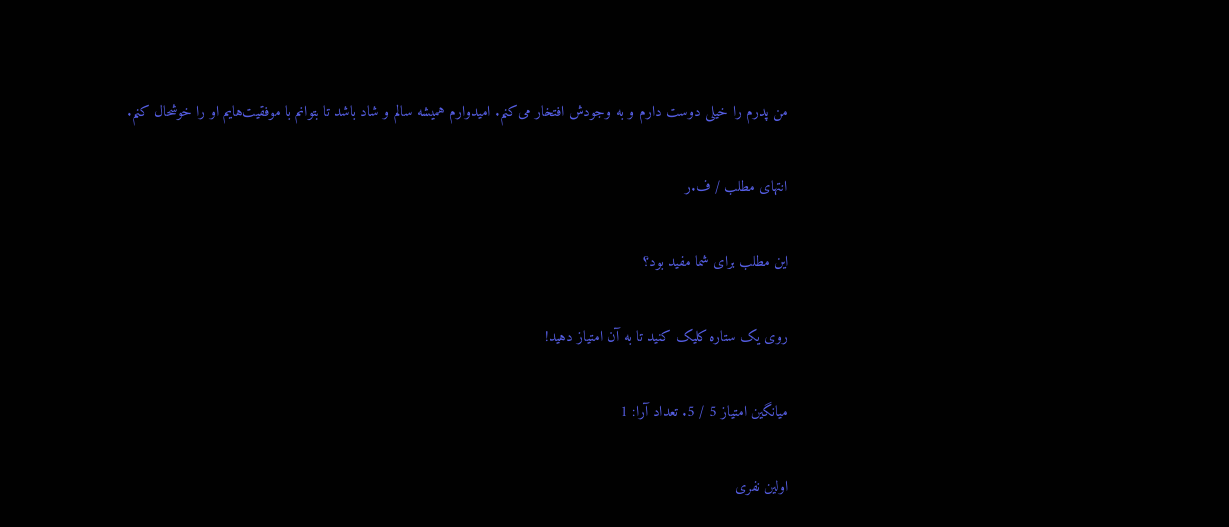من پدرم را خیلی دوست دارم و به وجودش افتخار می‌کنم. امیدوارم همیشه سالم و شاد باشد تا بتوانم با موفقیت‌هایم او را خوشحال کنم.

انتهای مطلب / ف.ر

این مطلب برای شما مفید بود؟

روی یک ستاره کلیک کنید تا به آن امتیاز دهید!

میانگین امتیاز 5 / 5. تعداد آرا: 1

اولین نفری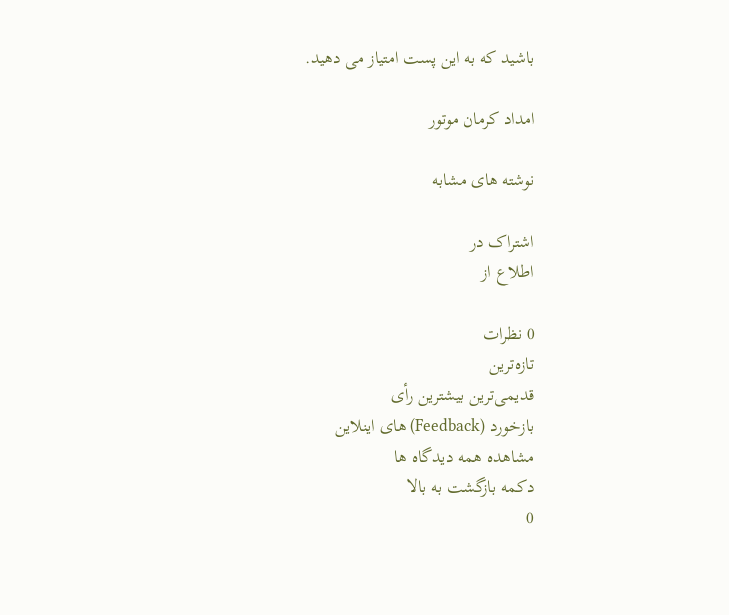باشید که به این پست امتیاز می دهید.

امداد کرمان موتور

نوشته های مشابه

اشتراک در
اطلاع از

0 نظرات
تازه‌ترین
قدیمی‌ترین بیشترین رأی
بازخورد (Feedback) های اینلاین
مشاهده همه دیدگاه ها
دکمه بازگشت به بالا
0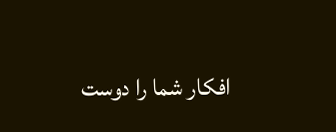افکار شما را دوست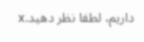داریم، لطفا نظر دهید.x